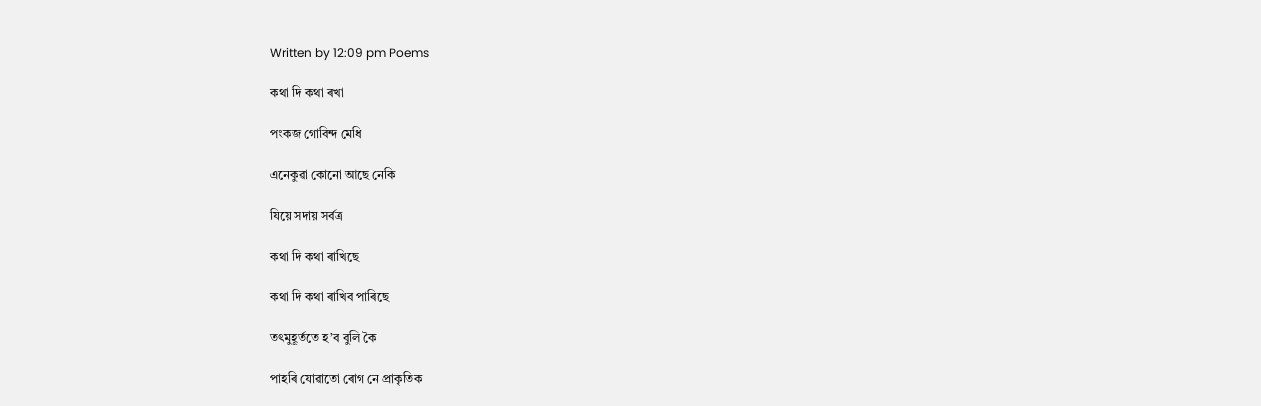Written by 12:09 pm Poems

কথা দি কথা ৰখা

পংকজ গোবিন্দ মেধি

এনেকুৱা কোনো আছে নেকি

যিয়ে সদায় সৰ্বত্ৰ

কথা দি কথা ৰাখিছে

কথা দি কথা ৰাখিব পাৰিছে

তৎমুহূৰ্ততে হ’ব বুলি কৈ

পাহৰি যোৱাতো ৰোগ নে প্রাকৃতিক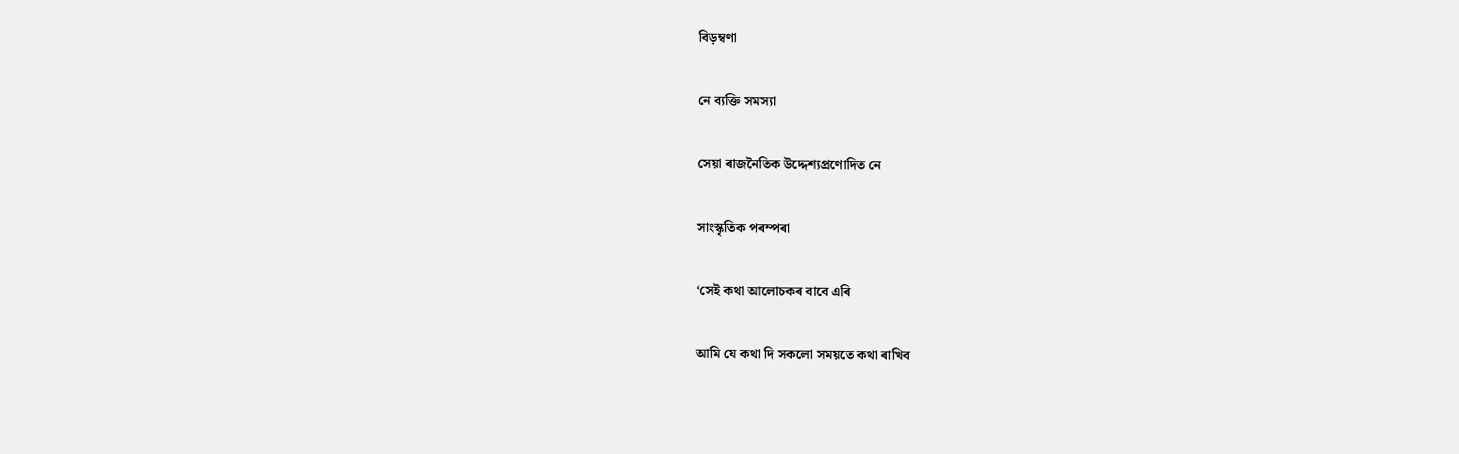বিড়ম্বণা

নে ব্যক্তি সমস্যা

সেয়া ৰাজনৈতিক উদ্দেশ্যপ্ৰণোদিত নে

সাংস্কৃতিক পৰম্পৰা

‘সেই কথা আলোচকৰ বাবে এৰি

আমি যে কথা দি সকলো সময়তে কথা ৰাখিব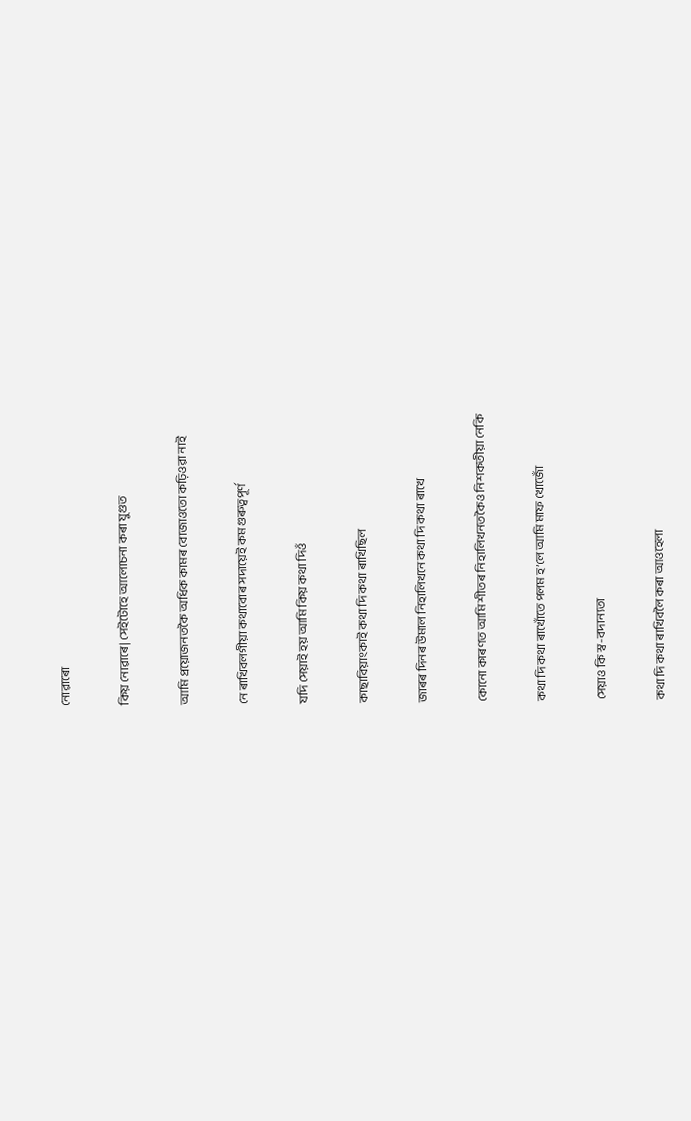নোৱাৰো

কিয় নোৱাৰে| সেইটোহে আলোচনা কৰা যুগুত

আমি প্ৰয়োজনতকৈ অধিক কামৰ বোজাওতো কঢ়িওৱা নাই

নে ৰাখিবলগীয়া কথাবোৰ সদায়েই কম গুৰুত্বপূৰ্ণ

যদি সেয়াই হয় আমি কিয় কথা দিওঁ

কাছাবিয়াংকাই কথা দি কথা ৰাখিছিল

জাৰৰ দিনৰ উমাল নিহালিখনে কথা দি কথা ৰাখে

কোনো কাৰণত আমি শীতৰ নিহালিখনতকৈও নিশকতীয়া নেকি

কথা দি কথা ৰাখোঁতে পলম হ’লে আমি মাফ খোজোঁ

সেয়াও কি স্ব-বদান্যতা

কথা দি কথা ৰাখিবলৈ কৰা আওহেলা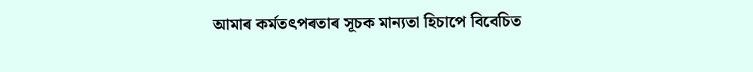আমাৰ কৰ্মতৎপৰতাৰ সূচক মান্যতা হিচাপে বিবেচিত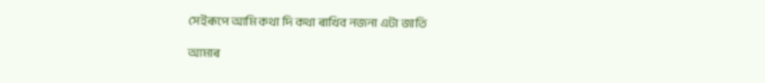সেইৰূপে আমি কথা দি কথা ৰাখিব নজনা এটা জাতি

আমাৰ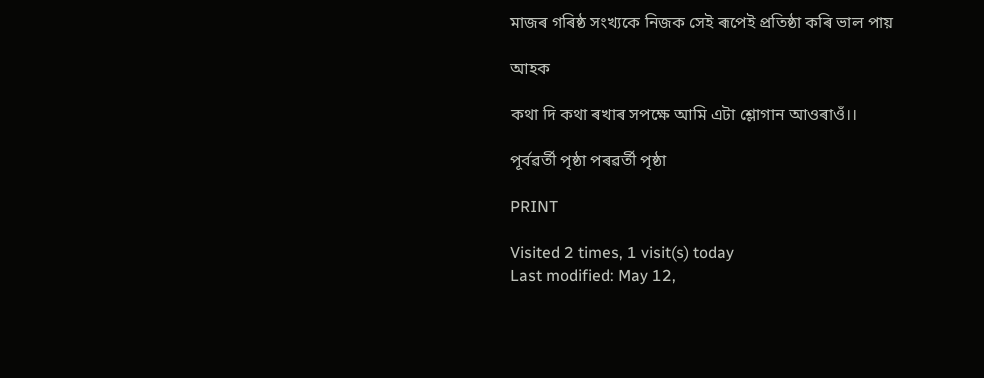মাজৰ গৰিষ্ঠ সংখ্যকে নিজক সেই ৰূপেই প্রতিষ্ঠা কৰি ভাল পায়

আহক

কথা দি কথা ৰখাৰ সপক্ষে আমি এটা শ্লোগান আওৰাওঁ।।

পূৰ্বৱৰ্তী পৃষ্ঠা পৰৱৰ্তী পৃষ্ঠা

PRINT

Visited 2 times, 1 visit(s) today
Last modified: May 12,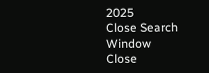2025
Close Search Window
Close